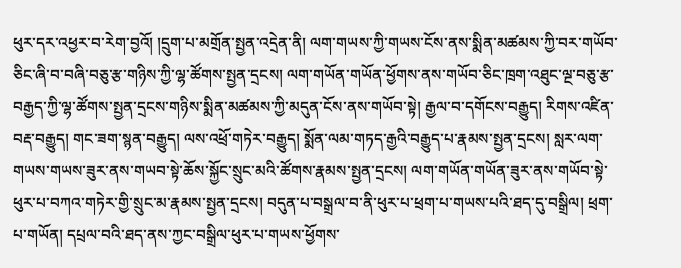ཕུར་དར་འཕྱར་བ་རེག་བྱའོ། །དྲུག་པ་མགྲོན་སྤྱན་འདྲེན་ནི། ལག་གཡས་ཀྱི་གཡས་ངོས་ནས་སྨིན་མཚམས་ཀྱི་བར་གཡོབ་ཅིང་ཞི་བ་བཞི་བཅུ་རྩ་གཉིས་ཀྱི་ལྷ་ཚོགས་སྤྱན་དྲངས། ལག་གཡོན་གཡོན་ཕྱོགས་ནས་གཡོབ་ཅིང་ཁྲག་འཐུང་ལྔ་བཅུ་རྩ་བརྒྱད་ཀྱི་ལྷ་ཚོགས་སྤྱན་དྲངས་གཉིས་སྨིན་མཚམས་ཀྱི་མདུན་ངོས་ནས་གཡོབ་སྟེ། རྒྱལ་བ་དགོངས་བརྒྱུད། རིགས་འཛིན་བརྡ་བརྒྱུད། གང་ཟག་སྙན་བརྒྱུད། ལས་འཕྲོ་གཏེར་བརྒྱུད། སྨོན་ལམ་གཏད་རྒྱའི་བརྒྱུད་པ་རྣམས་སྤྱན་དྲངས། སླར་ལག་གཡས་གཡས་ཟུར་ནས་གཡབ་སྟེ་ཆོས་སྐྱོང་སྲུང་མའི་ཚོགས་རྣམས་སྤྱན་དྲངས། ལག་གཡོན་གཡོན་ཟུར་ནས་གཡོབ་སྟེ་ཕུར་པ་བཀའ་གཏེར་གྱི་སྲུང་མ་རྣམས་སྤྱན་དྲངས། བདུན་པ་བསྒྲལ་བ་ནི་ཕུར་པ་ཕྲག་པ་གཡས་པའི་ཐད་དུ་བསྒྲིལ། ཕྲག་པ་གཡོན། དཔྲལ་བའི་ཐད་ནས་ཀྱང་བསྒྲིལ་ཕུར་པ་གཡས་ཕྱོགས་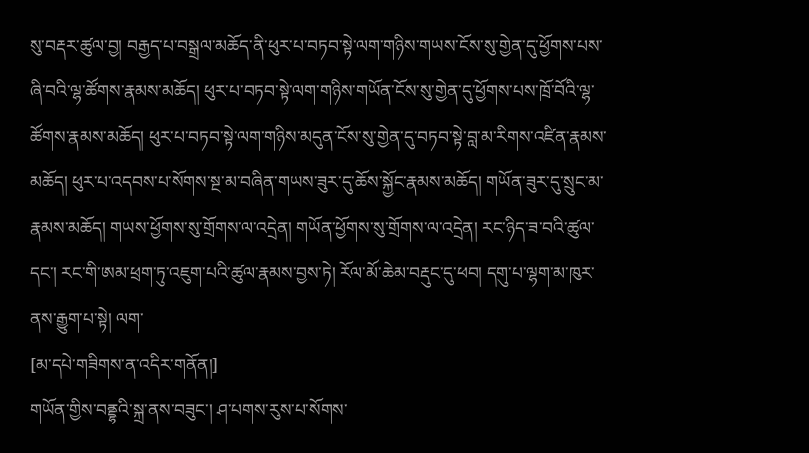སུ་བརྡར་ཚུལ་བྱ། བརྒྱད་པ་བསྒྲལ་མཆོད་ནི་ཕུར་པ་བཏབ་སྟེ་ལག་གཉིས་གཡས་ངོས་སུ་གྱེན་དུ་ཕྱོགས་པས་ཞི་བའི་ལྷ་ཚོགས་རྣམས་མཆོད། ཕུར་པ་བཏབ་སྟེ་ལག་གཉིས་གཡོན་ངོས་སུ་གྱེན་དུ་ཕྱོགས་པས་ཁྲོ་བོའི་ལྷ་ཚོགས་རྣམས་མཆོད། ཕུར་པ་བཏབ་སྟེ་ལག་གཉིས་མདུན་ངོས་སུ་གྱེན་དུ་བཏབ་སྟེ་བླ་མ་རིགས་འཛིན་རྣམས་མཆོད། ཕུར་པ་འདབས་པ་སོགས་སྔ་མ་བཞིན་གཡས་ཟུར་དུ་ཆོས་སྐྱོང་རྣམས་མཆོད། གཡོན་ཟུར་དུ་སྲུང་མ་རྣམས་མཆོད། གཡས་ཕྱོགས་སུ་གྲོགས་ལ་འདྲེན། གཡོན་ཕྱོགས་སུ་གྲོགས་ལ་འདྲེན། རང་ཉིད་ཟ་བའི་ཚུལ་དང་། རང་གི་ཨམ་ཕྲག་ཏུ་འཇུག་པའི་ཚུལ་རྣམས་བྱས་ཏེ། རོལ་མོ་ཆེམ་བརྡུང་དུ་ཕབ། དགུ་པ་ལྷག་མ་ཁུར་ནས་རྒྱུག་པ་སྟེ། ལག་
[མ་དཔེ་གཟིགས་ན་འདིར་གནོན།]
གཡོན་གྱིས་བནྡྷའི་སྐྲ་ནས་བཟུང་། ཤ་པགས་རུས་པ་སོགས་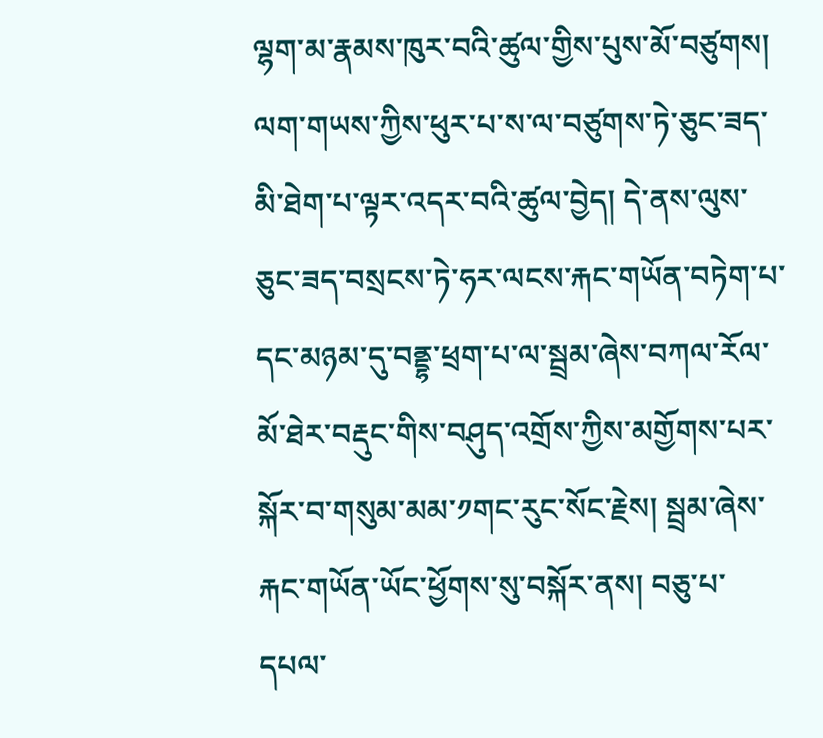ལྷག་མ་རྣམས་ཁུར་བའི་ཚུལ་གྱིས་པུས་མོ་བཙུགས། ལག་གཡས་ཀྱིས་ཕུར་པ་ས་ལ་བཙུགས་ཏེ་ཅུང་ཟད་མི་ཐེག་པ་ལྟར་འདར་བའི་ཚུལ་བྱེད། དེ་ནས་ལུས་ཅུང་ཟད་བསྲངས་ཏེ་ཧར་ལངས་རྐང་གཡོན་བཏེག་པ་དང་མཉམ་དུ་བནྡྷ་ཕྲག་པ་ལ་སྦྲམ་ཞེས་བཀལ་རོལ་མོ་ཐེར་བརྡུང་གིས་བཤུད་འགྲོས་ཀྱིས་མགྱོགས་པར་སྐོར་བ་གསུམ་མམ་༡གང་རུང་སོང་རྗེས། སྦྲམ་ཞེས་རྐང་གཡོན་ཡོང་ཕྱོགས་སུ་བསྐོར་ནས། བཅུ་པ་དཔལ་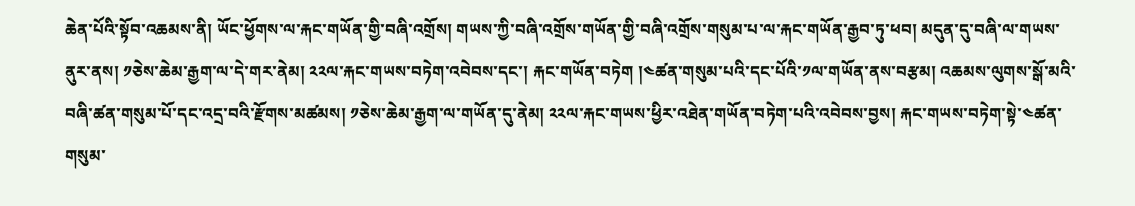ཆེན་པོའི་སྟོབ་འཆམས་ནི། ཡོང་ཕྱོགས་ལ་རྐང་གཡོན་གྱི་བཞི་འགྲོས། གཡས་ཀྱི་བཞི་འགྲོས་གཡོན་གྱི་བཞི་འགྲོས་གསུམ་པ་ལ་རྐང་གཡོན་རྒྱབ་ཏུ་ཕབ། མདུན་དུ་བཞི་ལ་གཡས་ནུར་ནས། ༡ཅེས་ཆེམ་རྒྱག་ལ་དེ་གར་ནེམ། ༢༢ལ་རྐང་གཡས་བཏེག་འབེབས་དང་། རྐང་གཡོན་བཏེག །༤ཚན་གསུམ་པའི་དང་པོའི་༡ལ་གཡོན་ནས་བརྩམ། འཆམས་ལུགས་སྒོ་མའི་བཞི་ཚན་གསུམ་པོ་དང་འདྲ་བའི་རྫོགས་མཚམས། ༡ཅེས་ཆེམ་རྒྱག་ལ་གཡོན་དུ་ནེམ། ༢༢ལ་རྐང་གཡས་ཕྱིར་འཐེན་གཡོན་བཏེག་པའི་འབེབས་བྱས། རྐང་གཡས་བཏེག་སྟེ་༤ཚན་གསུམ་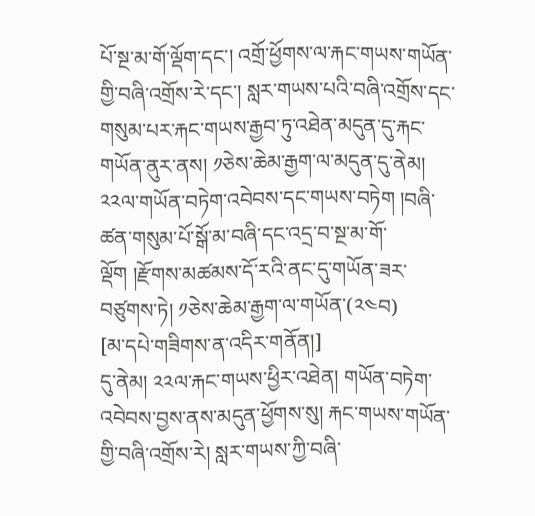པོ་སྔ་མ་གོ་ལྡོག་དང་། འགྲོ་ཕྱོགས་ལ་རྐང་གཡས་གཡོན་གྱི་བཞི་འགྲོས་རེ་དང་། སླར་གཡས་པའི་བཞི་འགྲོས་དང་གསུམ་པར་རྐང་གཡས་རྒྱབ་ཏུ་འཐེན་མདུན་དུ་རྐང་གཡོན་ནུར་ནས། ༡ཅེས་ཆེམ་རྒྱག་ལ་མདུན་དུ་ནེམ། ༢༢ལ་གཡོན་བཏེག་འབེབས་དང་གཡས་བཏེག །བཞི་ཚན་གསུམ་པོ་སྒོ་མ་བཞི་དང་འདྲ་བ་སྔ་མ་གོ་ལྡོག །རྫོགས་མཚམས་དོ་རའི་ནང་དུ་གཡོན་ཟར་བཙུགས་ཏེ། ༡ཅེས་ཆེམ་རྒྱག་ལ་གཡོན་(༢༤བ)
[མ་དཔེ་གཟིགས་ན་འདིར་གནོན།]
དུ་ནེམ། ༢༢ལ་རྐང་གཡས་ཕྱིར་འཐེན། གཡོན་བཏེག་འབེབས་བྱས་ནས་མདུན་ཕྱོགས་སུ། རྐང་གཡས་གཡོན་གྱི་བཞི་འགྲོས་རེ། སླར་གཡས་ཀྱི་བཞི་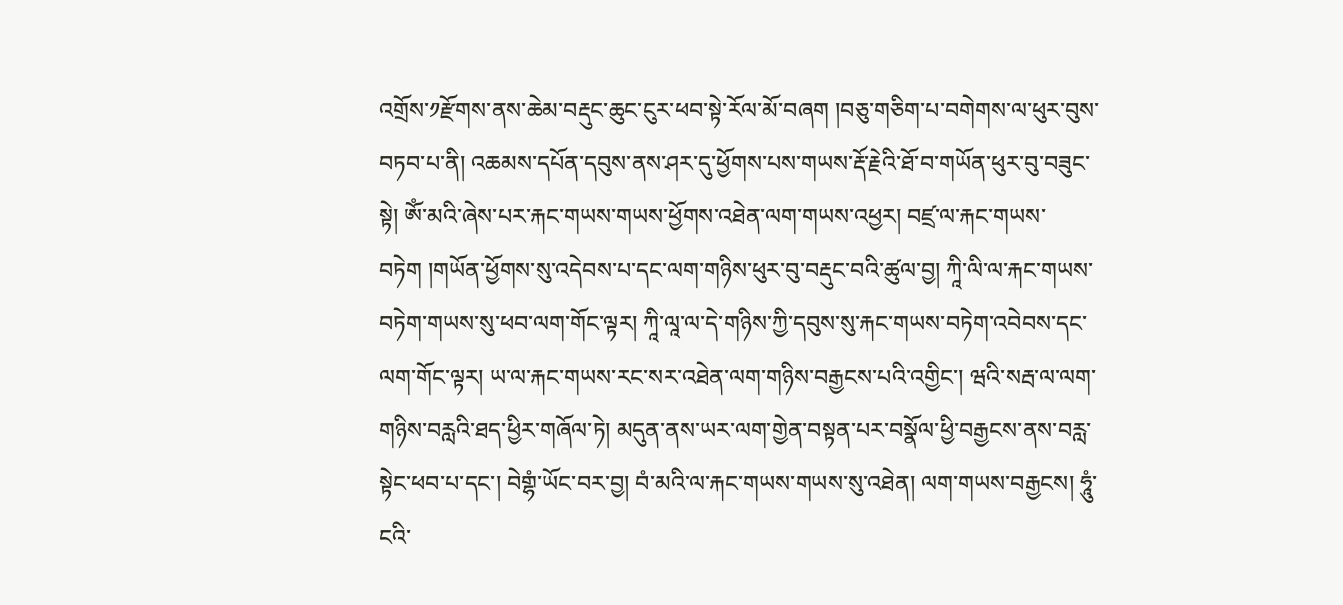འགྲོས་༡རྫོགས་ནས་ཆེམ་བརྡུང་ཆུང་ངུར་ཕབ་སྟེ་རོལ་མོ་བཞག །བཅུ་གཅིག་པ་བགེགས་ལ་ཕུར་བུས་བཏབ་པ་ནི། འཆམས་དཔོན་དབུས་ནས་ཤར་དུ་ཕྱོགས་པས་གཡས་རྡོ་རྗེའི་ཐོ་བ་གཡོན་ཕུར་བུ་བཟུང་སྟེ། ཨོཾ་མའི་ཞེས་པར་རྐང་གཡས་གཡས་ཕྱོགས་འཐེན་ལག་གཡས་འཕྱར། བཛྲ་ལ་རྐང་གཡས་བཏེག །གཡོན་ཕྱོགས་སུ་འདེབས་པ་དང་ལག་གཉིས་ཕུར་བུ་བརྡུང་བའི་ཚུལ་བྱ། ཀཱི་ལི་ལ་རྐང་གཡས་བཏེག་གཡས་སུ་ཕབ་ལག་གོང་ལྟར། ཀཱི་ལཱ་ལ་དེ་གཉིས་ཀྱི་དབུས་སུ་རྐང་གཡས་བཏེག་འབེབས་དང་ལག་གོང་ལྟར། ཡ་ལ་རྐང་གཡས་རང་སར་འཐེན་ལག་གཉིས་བརྒྱངས་པའི་འགྱིང་། ཝའི་སརྦ་ལ་ལག་གཉིས་བརླའི་ཐད་ཕྱིར་གཞོལ་ཏེ། མདུན་ནས་ཡར་ལག་གྱེན་བསྟན་པར་བསྣོལ་ཕྱི་བརྒྱངས་ནས་བརླ་སྟེང་ཕབ་པ་དང་། བེགྷཾ་ཡོང་བར་བྱ། བཾ་མའི་ལ་རྐང་གཡས་གཡས་སུ་འཐེན། ལག་གཡས་བརྒྱངས། ཧཱུཾ་ངའི་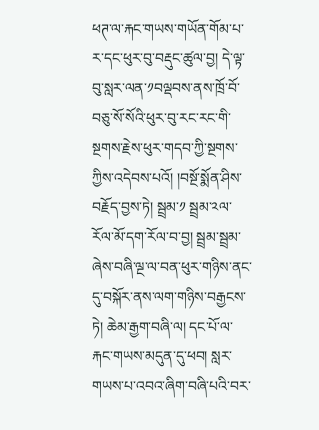ཕཊ་ལ་རྐང་གཡས་གཡོན་གོམ་པ་ར་དང་ཕུར་བུ་བརྡུང་ཚུལ་བྱ། དེ་ལྟ་བུ་སླར་ལན་༡བལྡབས་ནས་ཁྲོ་བོ་བཅུ་སོ་སོའི་ཕུར་བུ་རང་རང་གི་སྔགས་རྗེས་ཕུར་གདབ་ཀྱི་སྔགས་ཀྱིས་འདེབས་པའོ། །བསྔོ་སྨོན་ཤིས་བརྗོད་བྱས་ཏེ། སྦྲམ་༡ སྦྲམ་༢ལ་རོལ་མོ་དག་རོལ་བ་བྱ། སྦྲམ་སྦྲམ་ཞེས་བཞི་ལྔ་ལ་བན་ཕུར་གཉིས་ནང་དུ་བསྐོར་ནས་ལག་གཉིས་བརྒྱངས་ཏེ། ཆེམ་རྒྱག་བཞི་ལ། དང་པོ་ལ་རྐང་གཡས་མདུན་དུ་ཕབ། སླར་གཡས་པ་འབའ་ཞིག་བཞི་པའི་བར་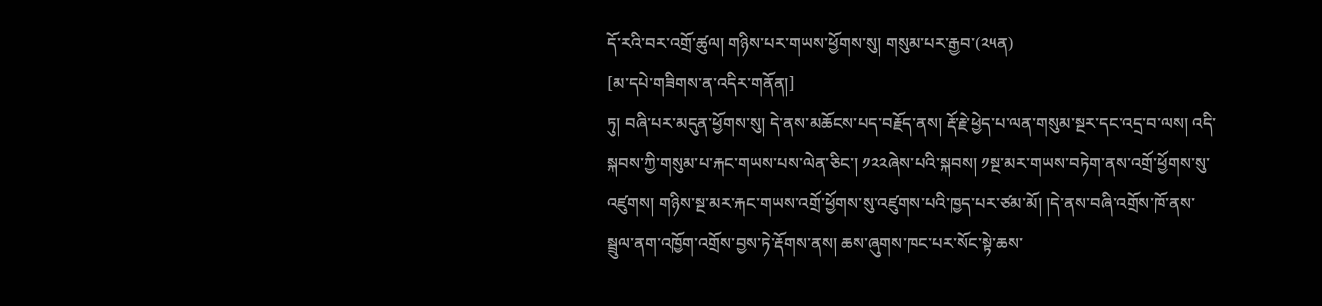དོ་རའི་བར་འགྲོ་ཚུལ། གཉིས་པར་གཡས་ཕྱོགས་སུ། གསུམ་པར་རྒྱབ་(༢༥ན)
[མ་དཔེ་གཟིགས་ན་འདིར་གནོན།]
ཏུ། བཞི་པར་མདུན་ཕྱོགས་སུ། དེ་ནས་མཆོངས་པད་བརྗོད་ནས། རྡོ་རྗེ་ཕྱེད་པ་ལན་གསུམ་སྔར་དང་འདྲ་བ་ལས། འདི་སྐབས་ཀྱི་གསུམ་པ་རྐང་གཡས་པས་ལེན་ཅིང་། ༡༢༢ཞེས་པའི་སྐབས། ༡སྔ་མར་གཡས་བཏེག་ནས་འགྲོ་ཕྱོགས་སུ་འཛུགས། གཉིས་སྔ་མར་རྐང་གཡས་འགྲོ་ཕྱོགས་སུ་འཛུགས་པའི་ཁྱད་པར་ཙམ་མོ། །དེ་ནས་བཞི་འགྲོས་ཁོ་ནས་སྦྲུལ་ནག་འཁྱོག་འགྲོས་བྱས་ཏེ་རྡོགས་ནས། ཆས་ཞུགས་ཁང་པར་སོང་སྟེ་ཆས་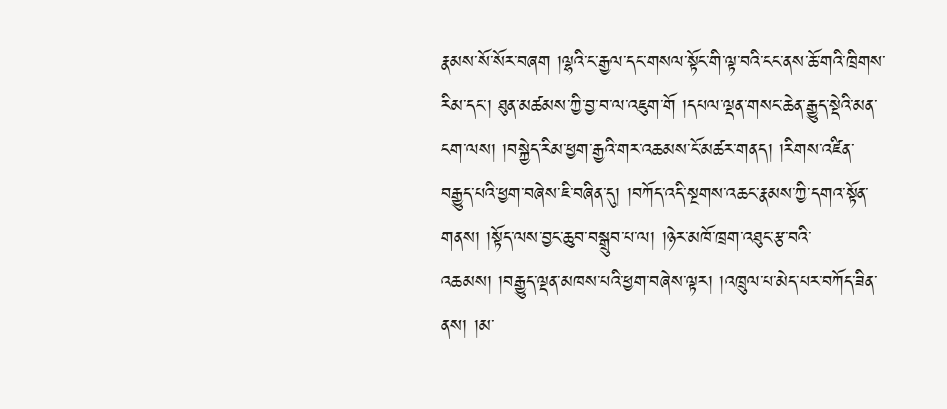རྣམས་སོ་སོར་བཞག །ལྷའི་ང་རྒྱལ་དང་གསལ་སྟོང་གི་ལྟ་བའི་ངང་ནས་ཆོ་གའི་ཁྲིགས་རིམ་དང་། ཐུན་མཚམས་ཀྱི་བྱ་བ་ལ་འཇུག་གོ །དཔལ་ལྡན་གསང་ཆེན་རྒྱུད་སྡེའི་མན་ངག་ལས། །བསྐྱེད་རིམ་ཕྱག་རྒྱའི་གར་འཆམས་ངོ་མཚར་གནད། །རིགས་འཛིན་བརྒྱུད་པའི་ཕྱག་བཞེས་ཇི་བཞིན་དུ། །བཀོད་འདི་སྔགས་འཆང་རྣམས་ཀྱི་དགའ་སྟོན་གནས། །སྟོད་ལས་བྱང་ཆུབ་བསྒྲུབ་པ་ལ། །ཉེར་མཁོ་ཁྲག་འཐུང་རྩ་བའི་འཆམས། །བརྒྱུད་ལྡན་མཁས་པའི་ཕྱག་བཞེས་ལྟར། །འཁྲུལ་པ་མེད་པར་བཀོད་ཟིན་ནས། །མ་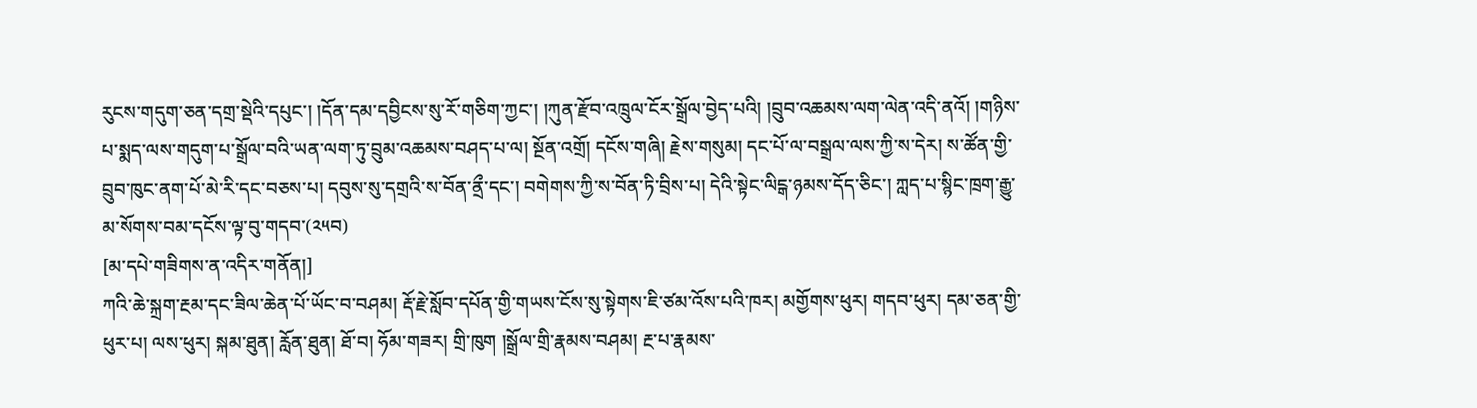རུངས་གདུག་ཅན་དགྲ་སྡེའི་དཔུང་། །དོན་དམ་དབྱིངས་སུ་རོ་གཅིག་ཀྱང་། །ཀུན་རྫོབ་འཁྲུལ་ངོར་སྒྲོལ་བྱེད་པའི། །བྲུབ་འཆམས་ལག་ལེན་འདི་ནའོ། །གཉིས་པ་སྨད་ལས་གདུག་པ་སྒྲོལ་བའི་ཡན་ལག་ཏུ་བྲུམ་འཆམས་བཤད་པ་ལ། སྔོན་འགྲོ། དངོས་གཞི། རྗེས་གསུམ། དང་པོ་ལ་བསྒྲལ་ལས་ཀྱི་ས་དེར། ས་ཚོན་གྱི་བྲུབ་ཁུང་ནག་པོ་མེ་རི་དང་བཅས་པ། དབུས་སུ་དགྲའི་ས་བོན་ནྲྀ་དང་། བགེགས་ཀྱི་ས་བོན་ཏི་བྲིས་པ། དེའི་སྟེང་ལིངྒ་ཉམས་དོད་ཅིང་། ཀླད་པ་སྙིང་ཁྲག་རྒྱུ་མ་སོགས་བམ་དངོས་ལྟ་བུ་གདབ་(༢༥བ)
[མ་དཔེ་གཟིགས་ན་འདིར་གནོན།]
ཀའི་ཆེ་སྐྲག་རྔམ་དང་ཟིལ་ཆེན་པོ་ཡོང་བ་བཤམ། རྡོ་རྗེ་སློབ་དཔོན་གྱི་གཡས་ངོས་སུ་སྟེགས་ཇི་ཙམ་འོས་པའི་ཁར། མགྱོགས་ཕུར། གདབ་ཕུར། དམ་ཅན་གྱི་ཕུར་པ། ལས་ཕུར། སྐམ་ཐུན། རློན་ཐུན། ཐོ་བ། ཧོམ་གཟར། གྲི་ཁུག །སྒྲོལ་གྲི་རྣམས་བཤམ། རྔ་པ་རྣམས་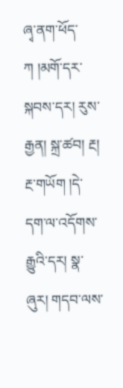ཞྭ་ནག་ཕོད་ཀ །མགོ་དར་སྐབས་དར། རུས་རྒྱན། སྐྲ་ཚབ། རྔ། རྔ་གཡོག །དེ་དག་ལ་འདོགས་རྒྱུའི་དར། སྣ་ཞུར། གདབ་ལས་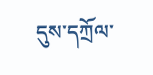དུས་དཀྲོལ་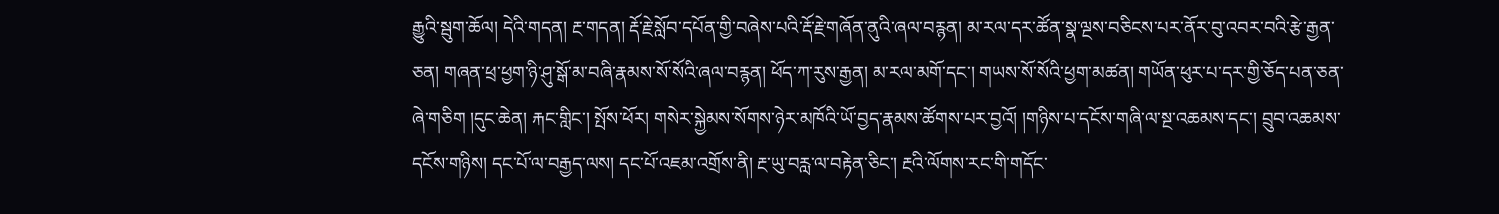རྒྱུའི་སྦུག་ཆོལ། དེའི་གདན། རྔ་གདན། རྡོ་རྗེ་སློབ་དཔོན་གྱི་བཞེས་པའི་རྡོ་རྗེ་གཞོན་ནུའི་ཞལ་བརྙན། མ་རལ་དར་ཚོན་སྣ་ལྔས་བཅིངས་པར་ནོར་བུ་འབར་བའི་རྩེ་རྒྱན་ཅན། གཞན་ཕྲ་ཕྱག་ཉི་ཤུ་སྒོ་མ་བཞི་རྣམས་སོ་སོའི་ཞལ་བརྙན། ཕོད་ཀ་རུས་རྒྱན། མ་རལ་མགོ་དང་། གཡས་སོ་སོའི་ཕྱག་མཚན། གཡོན་ཕུར་པ་དར་གྱི་ཅོད་པན་ཅན་ཞེ་གཅིག །དུང་ཆེན། རྐང་གླིང་། སྤོས་ཕོར། གསེར་སྐྱེམས་སོགས་ཉེར་མཁོའི་ཡོ་བྱད་རྣམས་ཚོགས་པར་བྱའོ། །གཉིས་པ་དངོས་གཞི་ལ་སྔ་འཆམས་དང་། བྲུབ་འཆམས་དངོས་གཉིས། དང་པོ་ལ་བརྒྱད་ལས། དང་པོ་འཇམ་འགྲོས་ནི། རྔ་ཡུ་བརླ་ལ་བརྟེན་ཅིང་། རྔའི་ལོགས་རང་གི་གདོང་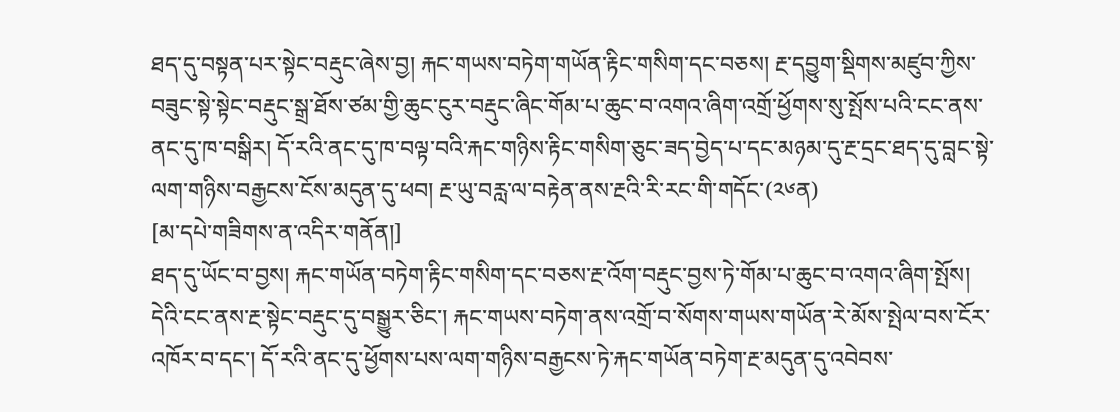ཐད་དུ་བསྟན་པར་སྟེང་བརྡུང་ཞེས་བྱ། རྐང་གཡས་བཏེག་གཡོན་རྟིང་གསིག་དང་བཅས། རྔ་དབྱུག་སྡིགས་མཛུབ་ཀྱིས་བཟུང་སྟེ་སྟེང་བརྡུང་སྒྲ་ཐོས་ཙམ་གྱི་ཆུང་ངུར་བརྡུང་ཞིང་གོམ་པ་ཆུང་བ་འགའ་ཞིག་འགྲོ་ཕྱོགས་སུ་སྤོས་པའི་ངང་ནས་ནང་དུ་ཁ་བསྒིར། དོ་རའི་ནང་དུ་ཁ་བལྟ་བའི་རྐང་གཉིས་རྟིང་གསིག་ཅུང་ཟད་བྱེད་པ་དང་མཉམ་དུ་རྔ་དྲང་ཐད་དུ་བླང་སྟེ་ལག་གཉིས་བརྒྱངས་ངོས་མདུན་དུ་ཕབ། རྔ་ཡུ་བརླ་ལ་བརྟེན་ནས་རྔའི་རི་རང་གི་གདོང་(༢༦ན)
[མ་དཔེ་གཟིགས་ན་འདིར་གནོན།]
ཐད་དུ་ཡོང་བ་བྱས། རྐང་གཡོན་བཏེག་རྟིང་གསིག་དང་བཅས་རྔ་འོག་བརྡུང་བྱས་ཏེ་གོམ་པ་ཆུང་བ་འགའ་ཞིག་སྤོས། དེའི་ངང་ནས་རྔ་སྟེང་བརྡུང་དུ་བསྒྱུར་ཅིང་། རྐང་གཡས་བཏེག་ནས་འགྲོ་བ་སོགས་གཡས་གཡོན་རེ་མོས་སྤེལ་བས་ངོར་འཁོར་བ་དང་། དོ་རའི་ནང་དུ་ཕྱོགས་པས་ལག་གཉིས་བརྒྱངས་ཏེ་རྐང་གཡོན་བཏེག་རྔ་མདུན་དུ་འབེབས་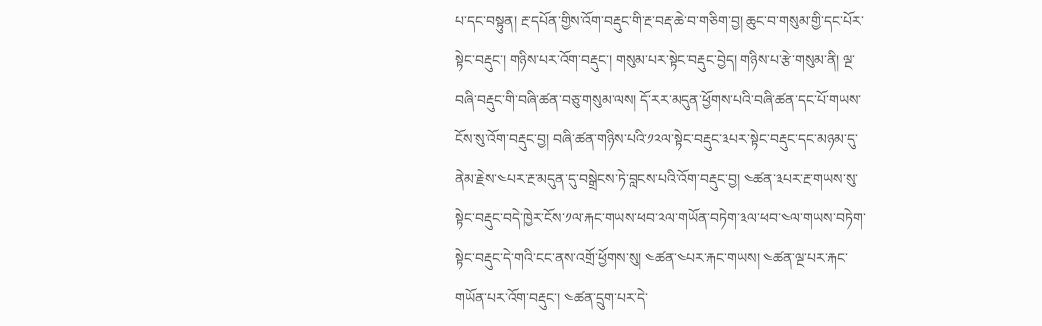པ་དང་བསྟུན། རྔ་དཔོན་གྱིས་འོག་བརྡུང་གི་རྔ་བརྡ་ཆེ་བ་གཅིག་བྱ། ཆུང་བ་གསུམ་གྱི་དང་པོར་སྟེང་བརྡུང་། གཉིས་པར་འོག་བརྡུང་། གསུམ་པར་སྟེང་བརྡུང་བྱེད། གཉིས་པ་རྩེ་གསུམ་ནི། ལྔ་བཞི་བརྡུང་གི་བཞི་ཚན་བཅུ་གསུམ་ལས། དོ་རར་མདུན་ཕྱོགས་པའི་བཞི་ཚན་དང་པོ་གཡས་ངོས་སུ་འོག་བརྡུང་བྱ། བཞི་ཚན་གཉིས་པའི་༡༢ལ་སྟེང་བརྡུང་༣པར་སྟེང་བརྡུང་དང་མཉམ་དུ་ནེམ་རྗེས་༤པར་རྔ་མདུན་དུ་བསྒྲེངས་ཏེ་བླངས་པའི་འོག་བརྡུང་བྱ། ༤ཚན་༣པར་རྔ་གཡས་སུ་སྟེང་བརྡུང་བདེ་ཁྱེར་ངོས་༡ལ་རྐང་གཡས་ཕབ་༢ལ་གཡོན་བཏེག་༣ལ་ཕབ་༤ལ་གཡས་བཏེག་སྟེང་བརྡུང་དེ་གའི་ངང་ནས་འགྲོ་ཕྱོགས་སུ། ༤ཚན་༤པར་རྐང་གཡས། ༤ཚན་ལྔ་པར་རྐང་གཡོན་པར་འོག་བརྡུང་། ༤ཚན་དྲུག་པར་དེ་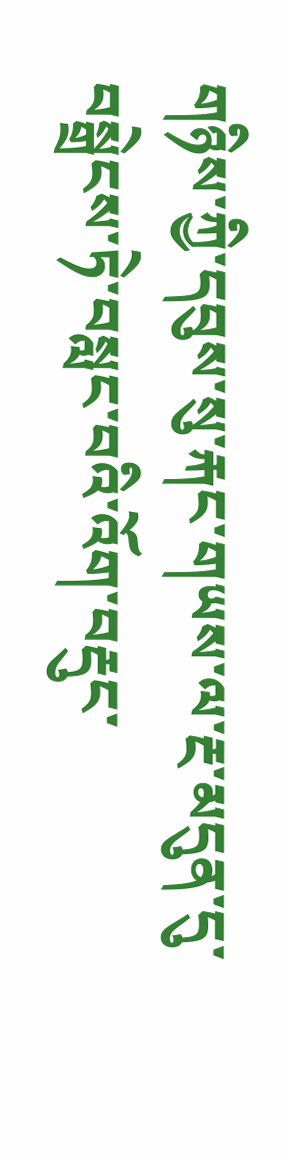གཉིས་ཀྱི་དབུས་སུ་རྐང་གཡས་ལ་རྔ་མདུན་དུ་བསྒྲེངས་ཏེ་བསླང་བའི་འོག་བརྡུང་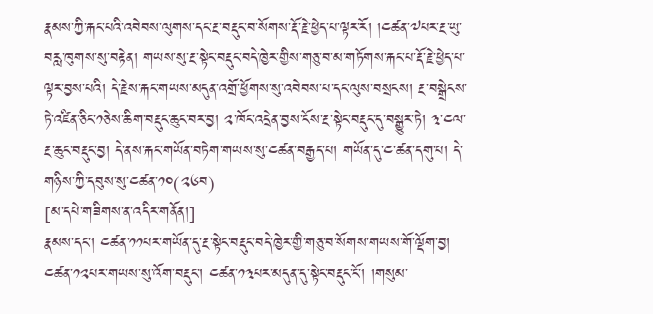རྣམས་ཀྱི་རྐང་པའི་འབེབས་ལུགས་དང་རྔ་བརྡུང་བ་སོགས་རྡོ་རྗེ་ཕྱེད་པ་ལྟར་རོ། །༤ཚན་༧པར་རྔ་ཡུ་བརླ་ཁུགས་སུ་བརྟེན། གཡས་སུ་རྔ་སྟེང་བརྡུང་བདེ་ཁྱེར་གྱིས་གཅུ་བ་མ་གཏོགས་རྐང་པ་རྡོ་རྗེ་ཕྱེད་པ་ལྟར་བྱས་པའི། དེ་རྗེས་རྐང་གཡས་མདུན་འགྲོ་ཕྱོགས་སུ་འབེབས་པ་དང་ལུས་བསྲངས། རྔ་བསྒྲེངས་ཏེ་འཛིན་ཅིང་༡ཅེས་ཆིག་བརྡུང་ཆུང་བར་བྱ། ༢་ཁོང་འདྲེན་བྱས་ངོས་རྔ་སྟེང་བརྡུང་དུ་བསྒྱུར་ཏེ། ༣་༤ལ་རྔ་ཆུང་བརྡུང་བྱ། དེ་ནས་རྐང་གཡོན་བཏེག་གཡས་སུ་༤ཚན་བརྒྱད་པ། གཡོན་དུ་༤་ཚན་དགུ་པ། དེ་གཉིས་ཀྱི་དབུས་སུ་༤ཚན་༡༠(༢༦བ)
[མ་དཔེ་གཟིགས་ན་འདིར་གནོན།]
རྣམས་དང་། ༤ཚན་༡༡པར་གཡོན་དུ་རྔ་སྟེང་བརྡུང་བདེ་ཁྱེར་གྱི་གཅུ་བ་སོགས་གཡས་གོ་ལྡོག་བྱ། ༤ཚན་༡༢པར་གཡས་སུ་འོག་བརྡུང་། ༤ཚན་༡༣པར་མདུན་དུ་སྟེང་བརྡུང་ངོ་། །གསུམ་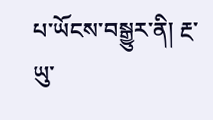པ་ཡོངས་བསྒྱུར་ནི། རྔ་ཡུ་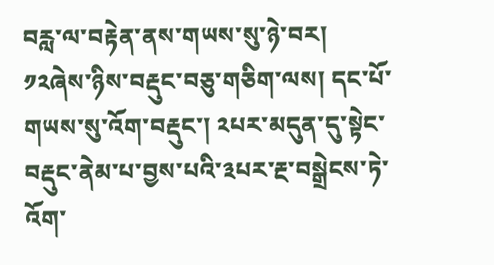བརླ་ལ་བརྟེན་ནས་གཡས་སུ་ཉེ་བར། ༡༢ཞེས་ཉིས་བརྡུང་བཅུ་གཅིག་ལས། དང་པོ་གཡས་སུ་འོག་བརྡུང་། ༢པར་མདུན་དུ་སྟེང་བརྡུང་ནེམ་པ་བྱས་པའི་༣པར་རྔ་བསྒྲེངས་ཏེ་འོག་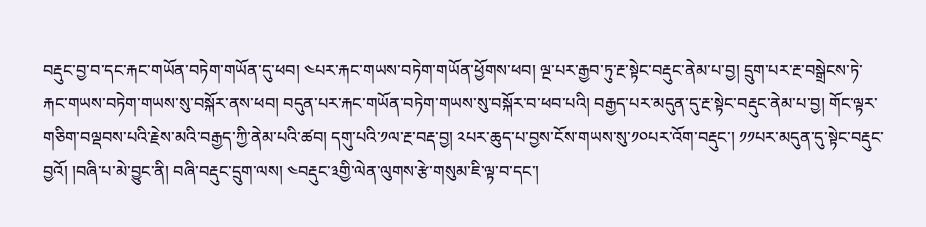བརྡུང་བྱ་བ་དང་རྐང་གཡོན་བཏེག་གཡོན་དུ་ཕབ། ༤པར་རྐང་གཡས་བཏེག་གཡོན་ཕྱོགས་ཕབ། ལྔ་པར་རྒྱབ་ཏུ་རྔ་སྟེང་བརྡུང་ནེམ་པ་བྱ། དྲུག་པར་རྔ་བསྒྲེངས་ཏེ་རྐང་གཡས་བཏེག་གཡས་སུ་བསྐོར་ནས་ཕབ། བདུན་པར་རྐང་གཡོན་བཏེག་གཡས་སུ་བསྐོར་བ་ཕབ་པའི། བརྒྱད་པར་མདུན་དུ་རྔ་སྟེང་བརྡུང་ནེམ་པ་བྱ། གོང་ལྟར་གཅིག་བལྡབས་པའི་རྗེས་མའི་བརྒྱད་ཀྱི་ནེམ་པའི་ཚབ། དགུ་པའི་༡ལ་རྔ་བརྡ་བྱ། ༢པར་ཆུད་པ་བྱས་ངོས་གཡས་སུ་༡༠པར་འོག་བརྡུང་། ༡༡པར་མདུན་དུ་སྟེང་བརྡུང་བྱའོ། །བཞི་པ་མེ་བྱུང་ནི། བཞི་བརྡུང་དྲུག་ལས། ༤བརྡུང་༣གྱི་ལེན་ལུགས་རྩེ་གསུམ་ཇི་ལྟ་བ་དང་།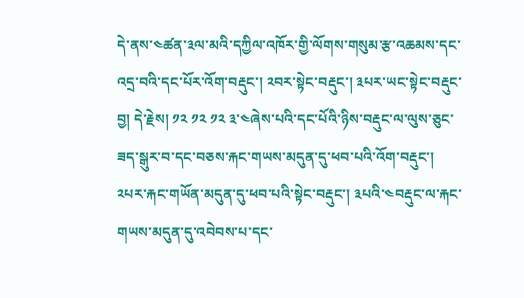དེ་ནས་༤ཚན་༣ལ་མའི་དཀྱིལ་འཁོར་གྱི་ལོགས་གསུམ་རྩ་འཆམས་དང་འདྲ་བའི་དང་པོར་འོག་བརྡུང་། ༢བར་སྟེང་བརྡུང་། ༣པར་ཡང་སྟེང་བརྡུང་བྱ། དེ་རྗེས། ༡༢ ༡༢ ༡༢ ༣་༤ཞེས་པའི་དང་པོའི་ཉིས་བརྡུང་ལ་ལུས་ཅུང་ཟད་སྒུར་བ་དང་བཅས་རྐང་གཡས་མདུན་དུ་ཕབ་པའི་འོག་བརྡུང་། ༢པར་རྐང་གཡོན་མདུན་དུ་ཕབ་པའི་སྟེང་བརྡུང་། ༣པའི་༤བརྡུང་ལ་རྐང་གཡས་མདུན་དུ་འབེབས་པ་དང་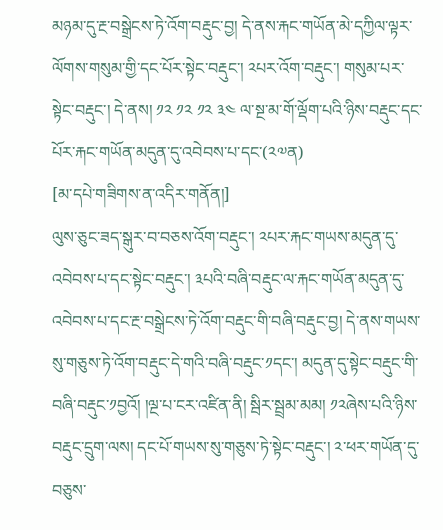མཉམ་དུ་རྔ་བསྒྲེངས་ཏེ་འོག་བརྡུང་བྱ། དེ་ནས་རྐང་གཡོན་མེ་དཀྱིལ་ལྟར་ལོགས་གསུམ་གྱི་དང་པོར་སྟེང་བརྡུང་། ༢པར་འོག་བརྡུང་། གསུམ་པར་སྟེང་བརྡུང་། དེ་ནས། ༡༢ ༡༢ ༡༢ ༣༤ ལ་སྔ་མ་གོ་ལྡོག་པའི་ཉིས་བརྡུང་དང་པོར་རྐང་གཡོན་མདུན་དུ་འབེབས་པ་དང་(༢༧ན)
[མ་དཔེ་གཟིགས་ན་འདིར་གནོན།]
ལུས་ཅུང་ཟད་སྒུར་བ་བཅས་འོག་བརྡུང་། ༢པར་རྐང་གཡས་མདུན་དུ་འབེབས་པ་དང་སྟེང་བརྡུང་། ༣པའི་བཞི་བརྡུང་ལ་རྐང་གཡོན་མདུན་དུ་འབེབས་པ་དང་རྔ་བསྒྲེངས་ཏེ་འོག་བརྡུང་གི་བཞི་བརྡུང་བྱ། དེ་ནས་གཡས་སུ་གཅུས་ཏེ་འོག་བརྡུང་དེ་གའི་བཞི་བརྡུང་༡དང་། མདུན་དུ་སྟེང་བརྡུང་གི་བཞི་བརྡུང་༡བྱའོ། །ལྔ་པ་ངར་འཛིན་ནི། སྦིར་སྦྲམ་མམ། ༡༢ཞེས་པའི་ཉིས་བརྡུང་དྲུག་ལས། དང་པོ་གཡས་སུ་གཅུས་ཏེ་སྟེང་བརྡུང་། ༢་ཕར་གཡོན་དུ་བཅུས་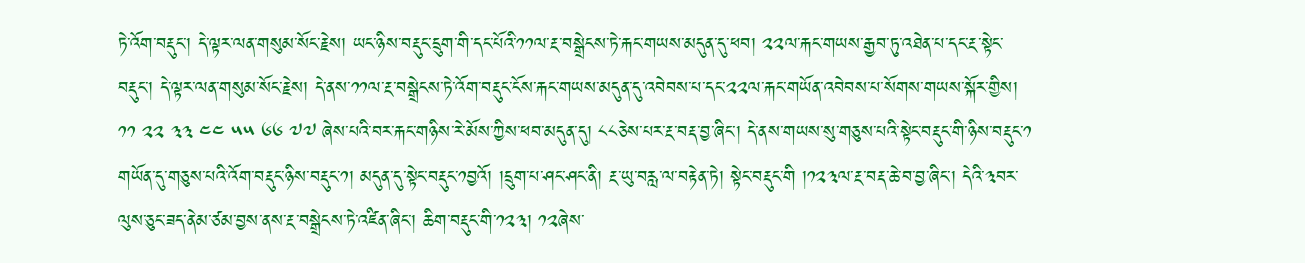ཏེ་འོག་བརྡུང་། དེ་ལྟར་ལན་གསུམ་སོང་རྗེས། ཡང་ཉིས་བརྡུང་དྲུག་གི་དང་པོའི་༡༡ལ་རྔ་བསྒྲེངས་ཏེ་རྐང་གཡས་མདུན་དུ་ཕབ། ༢༢ལ་རྐང་གཡས་རྒྱབ་ཏུ་འཐེན་པ་དང་རྔ་སྟེང་བརྡུང་། དེ་ལྟར་ལན་གསུམ་སོང་རྗེས། དེ་ནས་༡༡ལ་རྔ་བསྒྲེངས་ཏེ་འོག་བརྡུང་ངོས་རྐང་གཡས་མདུན་དུ་འབེབས་པ་དང་༢༢ལ་རྐང་གཡོན་འབེབས་པ་སོགས་གཡས་སྐོར་གྱིས། ༡༡ ༢༢ ༣༣ ༤༤ ༥༥ ༦༦ ༧༧ ཞེས་པའི་བར་རྐང་གཉིས་རེ་མོས་ཀྱིས་ཕབ་མདུན་དུ། ༨༨ཅེས་པར་རྔ་བརྡ་བྱ་ཞིང་། དེ་ནས་གཡས་སུ་གཅུས་པའི་སྟེང་བརྡུང་གི་ཉིས་བརྡུང་༡ གཡོན་དུ་གཅུས་པའི་འོག་བརྡུང་ཉིས་བརྡུང་༡། མདུན་དུ་སྟེང་བརྡུང་༡བྱའོ། །དྲུག་པ་ཤང་ཤང་ནི། རྔ་ཡུ་བརླ་ལ་བརྟེན་ཏེ། སྟེང་བརྡུང་གི །༡༢༣ལ་རྔ་བརྡ་ཆེ་བ་བྱ་ཞིང་། དེའི་༣བར་ལུས་ཅུང་ཟད་ནེམ་ཙམ་བྱས་ནས་རྔ་བསྒྲེངས་ཏེ་འཛིན་ཞིང་། ཆིག་བརྡུང་གི་༡༢༣། ༡༢ཞེས་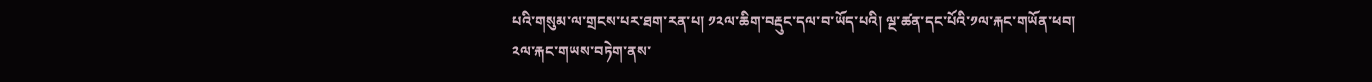པའི་གསུམ་ལ་གྲངས་པར་ཐག་རན་པ། ༡༢ལ་ཆིག་བརྡུང་དལ་བ་ཡོད་པའི། ལྔ་ཚན་དང་པོའི་༡ལ་རྐང་གཡོན་ཕབ། ༢ལ་རྐང་གཡས་བཏེག་ནས་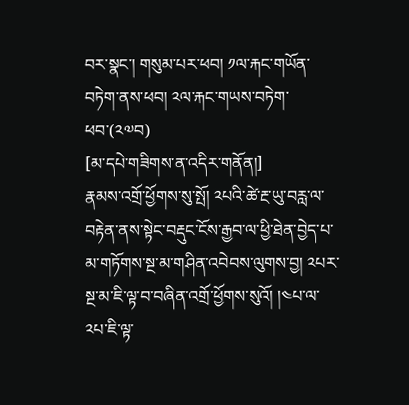བར་སྣང་། གསུམ་པར་ཕབ། ༡ལ་རྐང་གཡོན་བཏེག་ནས་ཕབ། ༢ལ་རྐང་གཡས་བཏེག་ཕབ་(༢༧བ)
[མ་དཔེ་གཟིགས་ན་འདིར་གནོན།]
རྣམས་འགྲོ་ཕྱོགས་སུ་སྤོ། ༢པའི་ཚེ་རྔ་ཡུ་བརླ་ལ་བརྟེན་ནས་སྟེང་བརྡུང་ངོས་རྒྱབ་ལ་ཕྱི་ཐེན་བྱེད་པ་མ་གཏོགས་སྔ་མ་གཤིན་འབེབས་ལུགས་བྱ། ༢པར་སྔ་མ་ཇི་ལྟ་བ་བཞིན་འགྲོ་ཕྱོགས་སུའོ། །༤པ་ལ་༢པ་ཇི་ལྟ་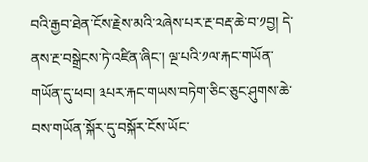བའི་རྒྱབ་ཐེན་ངོས་རྗེས་མའི་༢ཞེས་པར་རྔ་བརྡ་ཆེ་བ་༡བྱ། དེ་ནས་རྔ་བསྒྲེངས་ཏེ་འཛིན་ཞིང་། ལྔ་པའི་༡ལ་རྐང་གཡོན་གཡོན་དུ་ཕབ། ༣པར་རྐང་གཡས་བཏེག་ཅིང་ཅུང་ཤུགས་ཆེ་བས་གཡོན་སྐོར་དུ་བསྐོར་ངོས་ཡོང་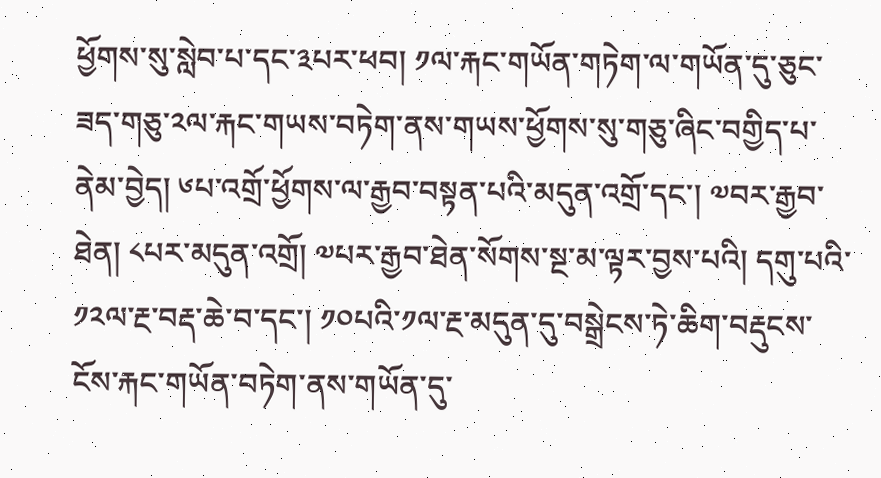ཕྱོགས་སུ་སླེབ་པ་དང་༣པར་ཕབ། ༡ལ་རྐང་གཡོན་གཏེག་ལ་གཡོན་དུ་ཅུང་ཟད་གཅུ་༢ལ་རྐང་གཡས་བཏེག་ནས་གཡས་ཕྱོགས་སུ་གཅུ་ཞིང་བགྱིད་པ་ནེམ་བྱེད། ༦པ་འགྲོ་ཕྱོགས་ལ་རྒྱབ་བསྟན་པའི་མདུན་འགྲོ་དང་། ༧བར་རྒྱབ་ཐེན། ༨པར་མདུན་འགྲོ། ༧པར་རྒྱབ་ཐེན་སོགས་སྔ་མ་ལྟར་བྱས་པའི། དགུ་པའི་༡༢ལ་རྔ་བརྡ་ཆེ་བ་དང་། ༡༠པའི་༡ལ་རྔ་མདུན་དུ་བསྒྲེངས་ཏེ་ཆིག་བརྡུངས་ངོས་རྐང་གཡོན་བཏེག་ནས་གཡོན་དུ་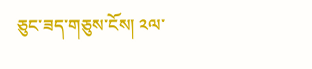ཅུང་ཟད་གཅུས་ངོས། ༢ལ་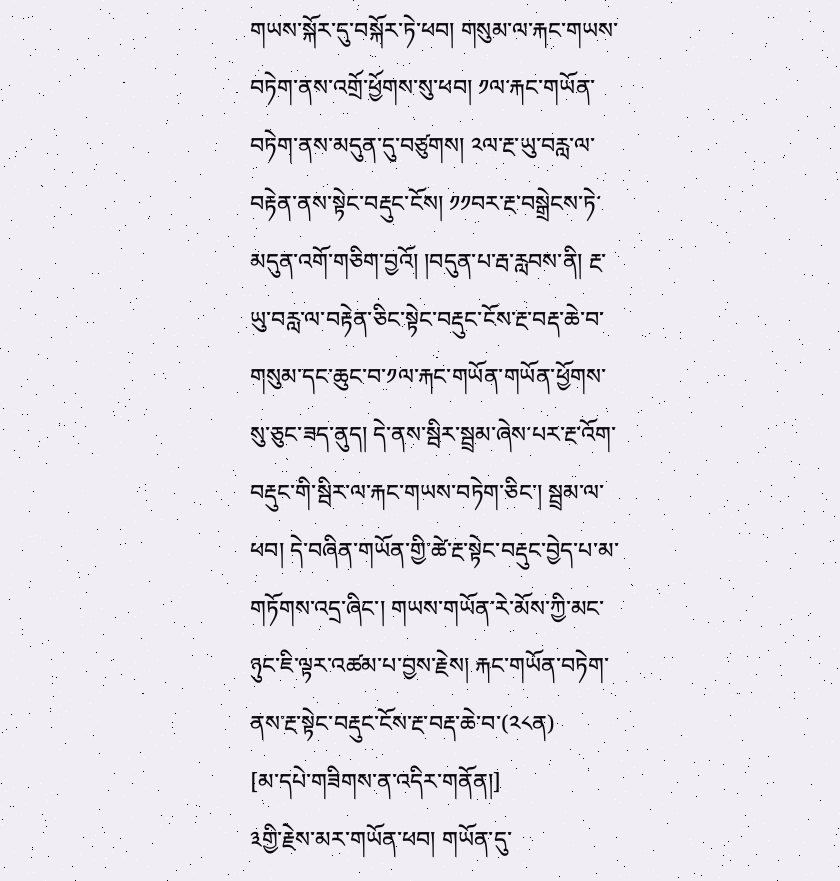གཡས་སྐོར་དུ་བསྐོར་ཏེ་ཕབ། གསུམ་ལ་རྐང་གཡས་བཏེག་ནས་འགྲོ་ཕྱོགས་སུ་ཕབ། ༡ལ་རྐང་གཡོན་བཏེག་ནས་མདུན་དུ་བཙུགས། ༢ལ་རྔ་ཡུ་བརླ་ལ་བརྟེན་ནས་སྟེང་བརྡུང་ངོས། ༡༡བར་རྔ་བསྒྲེངས་ཏེ་མདུན་འགོ་གཅིག་བྱའོ། །བདུན་པ་རྦ་རླབས་ནི། རྔ་ཡུ་བརླ་ལ་བརྟེན་ཅིང་སྟེང་བརྡུང་ངོས་རྔ་བརྡ་ཆེ་བ་གསུམ་དང་ཆུང་བ་༡ལ་རྐང་གཡོན་གཡོན་ཕྱོགས་སུ་ཅུང་ཟད་ནུད། དེ་ནས་སྦིར་སྦྲམ་ཞེས་པར་རྔ་འོག་བརྡུང་གི་སྦིར་ལ་རྐང་གཡས་བཏེག་ཅིང་། སྦྲམ་ལ་ཕབ། དེ་བཞིན་གཡོན་གྱི་ཚེ་རྔ་སྟེང་བརྡུང་བྱེད་པ་མ་གཏོགས་འདྲ་ཞིང་། གཡས་གཡོན་རེ་མོས་ཀྱི་མང་ཉུང་ཇི་ལྟར་འཚམ་པ་བྱས་རྗེས། རྐང་གཡོན་བཏེག་ནས་རྔ་སྟེང་བརྡུང་ངོས་རྔ་བརྡ་ཆེ་བ་(༢༨ན)
[མ་དཔེ་གཟིགས་ན་འདིར་གནོན།]
༣གྱི་རྗེས་མར་གཡོན་ཕབ། གཡོན་དུ་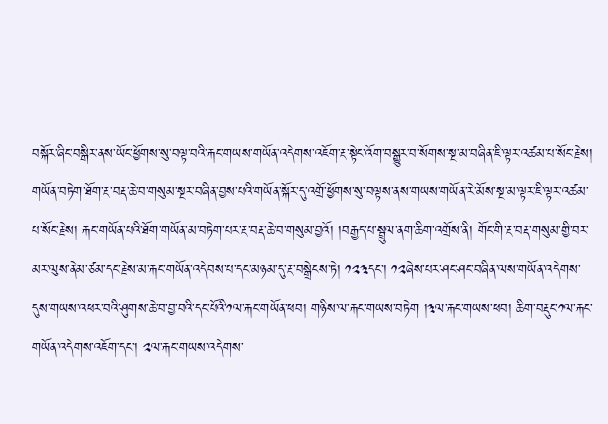བསྐོར་ཞིང་བསྒིར་ནས་ཡོང་ཕྱོགས་སུ་བལྟ་བའི་རྐང་གཡས་གཡོན་འདེགས་འཇོག་རྔ་སྟེང་འོག་བསྒྱུར་བ་སོགས་སྔ་མ་བཞིན་ཇི་ལྟར་འཚམ་པ་སོང་རྗེས། གཡོན་བཏེག་ཐོག་རྔ་བརྡ་ཆེ་བ་གསུམ་སྔར་བཞིན་བྱས་པའི་གཡོན་སྐོར་དུ་འགྲོ་ཕྱོགས་སུ་བལྟས་ནས་གཡས་གཡོན་རེ་མོས་སྔ་མ་ལྟར་ཇི་ལྟར་འཚམ་པ་སོང་རྗེས། རྐང་གཡོན་པའི་ཐོག་གཡོན་མ་བཏེག་པར་རྔ་བརྡ་ཆེ་བ་གསུམ་བྱའོ། །བརྒྱད་པ་སྦྲུལ་ནག་ཆིག་འགྲོས་ནི། གོང་གི་རྔ་བརྡ་གསུམ་གྱི་བར་མར་ལུས་ནེམ་ཙམ་དང་རྗེས་མ་རྐང་གཡོན་འདེབས་པ་དང་མཉམ་དུ་རྔ་བསྒྲེངས་ཏེ། ༡༢༣དང་། ༡༢ཞེས་པར་ཤང་ཤང་བཞིན་ལས་གཡོན་འདེགས་དུས་གཡས་འཕར་བའི་ཤུགས་ཆེ་བ་བྱ་བའི་དང་པོའི་༡ལ་རྐང་གཡོན་ཕབ། གཉིས་ལ་རྐང་གཡས་བཏེག །༣ལ་རྐང་གཡས་ཕབ། ཆིག་བརྡུང་༡ལ་རྐང་གཡོན་འདེགས་འཇོག་དང་། ༢ལ་རྐང་གཡས་འདེགས་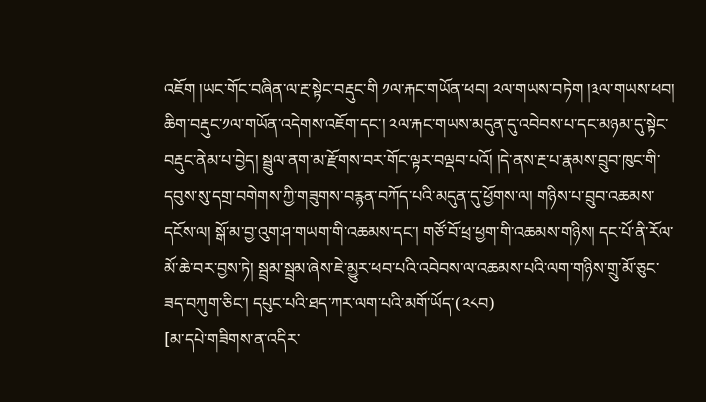འཇོག །ཡང་གོང་བཞིན་ལ་རྔ་སྟེང་བརྡུང་གི ༡ལ་རྐང་གཡོན་ཕབ། ༢ལ་གཡས་བཏེག །༣ལ་གཡས་ཕབ། ཆིག་བརྡུང་༡ལ་གཡོན་འདེགས་འཇོག་དང་། ༢ལ་རྐང་གཡས་མདུན་དུ་འབེབས་པ་དང་མཉམ་དུ་སྟེང་བརྡུང་ནེམ་པ་བྱེད། སྦྲུལ་ནག་མ་རྫོགས་བར་གོང་ལྟར་བལྡབ་པའོ། །དེ་ནས་རྔ་པ་རྣམས་བྲུབ་ཁུང་གི་དབུས་སུ་དགྲ་བགེགས་ཀྱི་གཟུགས་བརྙན་བཀོད་པའི་མདུན་དུ་ཕྱོགས་ལ། གཉིས་པ་བྲུབ་འཆམས་དངོས་ལ། སྒོ་མ་བྱ་འུག་ཤ་གཡག་གི་འཆམས་དང་། གཙོ་བོ་ཕྲ་ཕྱག་གི་འཆམས་གཉིས། དང་པོ་ནི་རོལ་མོ་ཆེ་བར་བྱས་ཏེ། སྦྲམ་སྦྲམ་ཞེས་ཇེ་མྱུར་ཕབ་པའི་འབེབས་ལ་འཆམས་པའི་ལག་གཉིས་གྲུ་མོ་ཅུང་ཟད་བཀུག་ཅིང་། དཔུང་པའི་ཐད་ཀར་ལག་པའི་མགོ་ཡོད་(༢༨བ)
[མ་དཔེ་གཟིགས་ན་འདིར་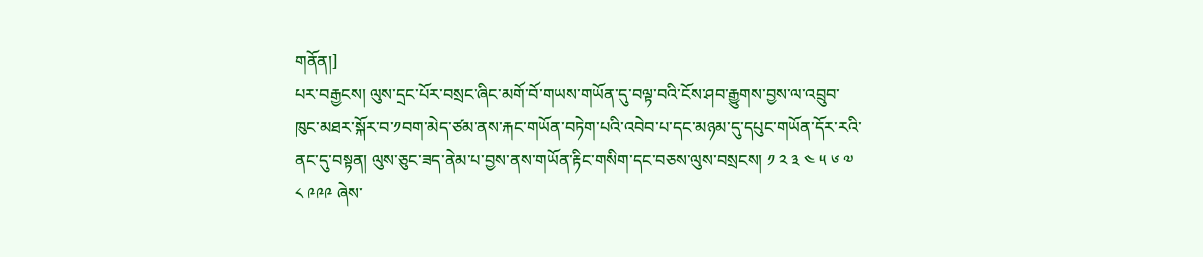གནོན།]
པར་བརྒྱངས། ལུས་དྲང་པོར་བསྲང་ཞིང་མགོ་བོ་གཡས་གཡོན་དུ་བལྟ་བའི་ངོས་ཤབ་རྒྱུགས་བྱས་ལ་འབྲུབ་ཁུང་མཐར་སྐོར་བ་༡བག་མེད་ཙམ་ནས་རྐང་གཡོན་བཏེག་པའི་འབེབ་པ་དང་མཉམ་དུ་དཔུང་གཡོན་དོར་རའི་ནང་དུ་བསྟན། ལུས་ཅུང་ཟད་ནེམ་པ་བྱས་ནས་གཡོན་རྟིང་གསིག་དང་བཅས་ལུས་བསྲངས། ༡ ༢ ༣ ༤ ༥ ༦ ༧ ༨ ༩༩༩ ཞེས་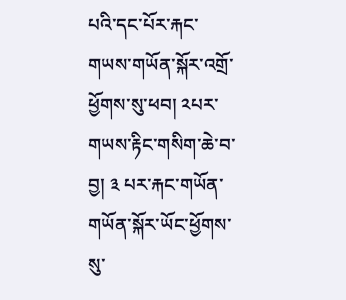པའི་དང་པོར་རྐང་གཡས་གཡོན་སྐོར་འགྲོ་ཕྱོགས་སུ་ཕབ། ༢པར་གཡས་རྟིང་གསིག་ཆེ་བ་བྱ། ༣ པར་རྐང་གཡོན་གཡོན་སྐོར་ཡོང་ཕྱོགས་སུ་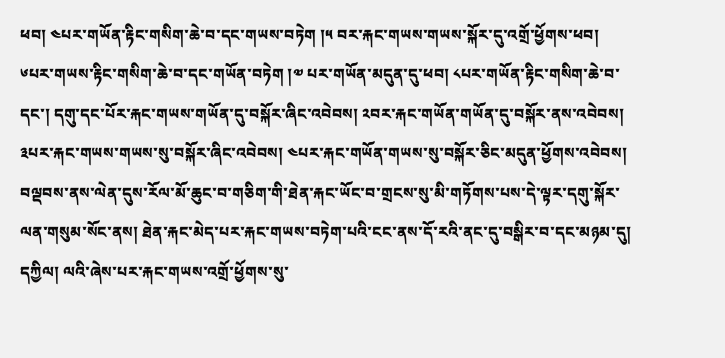ཕབ། ༤པར་གཡོན་རྟིང་གསིག་ཆེ་བ་དང་གཡས་བཏེག །༥ བར་རྐང་གཡས་གཡས་སྐོར་དུ་འགྲོ་ཕྱོགས་ཕབ། ༦པར་གཡས་རྟིང་གསིག་ཆེ་བ་དང་གཡོན་བཏེག །༧ པར་གཡོན་མདུན་དུ་ཕབ། ༨པར་གཡོན་རྟིང་གསིག་ཆེ་བ་དང་། དགུ་དང་པོར་རྐང་གཡས་གཡོན་དུ་བསྐོར་ཞིང་འབེབས། ༢བར་རྐང་གཡོན་གཡོན་དུ་བསྐོར་ནས་འབེབས། ༣པར་རྐང་གཡས་གཡས་སུ་བསྐོར་ཞིང་འབེབས། ༤པར་རྐང་གཡོན་གཡས་སུ་བསྐོར་ཅིང་མདུན་ཕྱོགས་འབེབས། བལྡབས་ནས་ལེན་དུས་རོལ་མོ་ཆུང་བ་གཅིག་གི་ཐེན་རྐང་ཡོང་བ་གྲངས་སུ་མི་གཏོགས་པས་དེ་ལྟར་དགུ་སྐོར་ལན་གསུམ་སོང་ནས། ཐེན་རྐང་མེད་པར་རྐང་གཡས་བཏེག་པའི་ངང་ནས་དོ་རའི་ནང་དུ་བསྒིར་བ་དང་མཉམ་དུ། དཀྱིལ། ལའི་ཞེས་པར་རྐང་གཡས་འགྲོ་ཕྱོགས་སུ་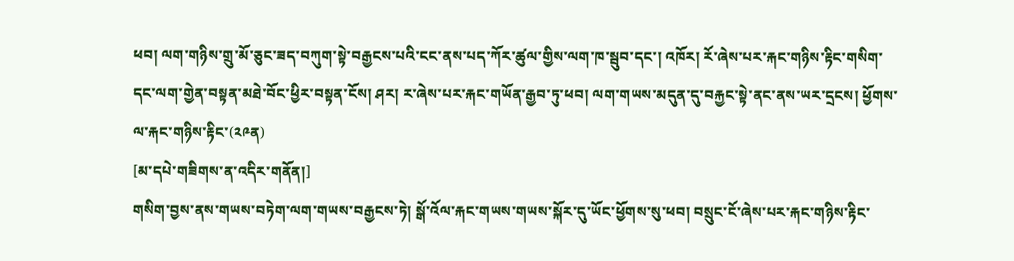ཕབ། ལག་གཉིས་གྲུ་མོ་ཅུང་ཟད་བཀུག་སྟེ་བརྒྱངས་པའི་ངང་ནས་པད་ཀོར་ཚུལ་གྱིས་ལག་ཁ་སྦུབ་དང་། འཁོར། རོ་ཞེས་པར་རྐང་གཉིས་རྟིང་གསིག་དང་ལག་གྱེན་བསྟན་མཐེ་བོང་ཕྱིར་བསྟན་ངོས། ཤར། ར་ཞེས་པར་རྐང་གཡོན་རྒྱབ་ཏུ་ཕབ། ལག་གཡས་མདུན་དུ་བརྐྱང་སྟེ་ནང་ནས་ཡར་དྲངས། ཕྱོགས་ལ་རྐང་གཉིས་རྟིང་(༢༩ན)
[མ་དཔེ་གཟིགས་ན་འདིར་གནོན།]
གསིག་བྱས་ནས་གཡས་བཏེག་ལག་གཡས་བརྒྱངས་ཏེ། སྒོ་འོལ་རྐང་གཡས་གཡས་སྐོར་དུ་ཡོང་ཕྱོགས་སུ་ཕབ། བསྲུང་ངོ་ཞེས་པར་རྐང་གཉིས་རྟིང་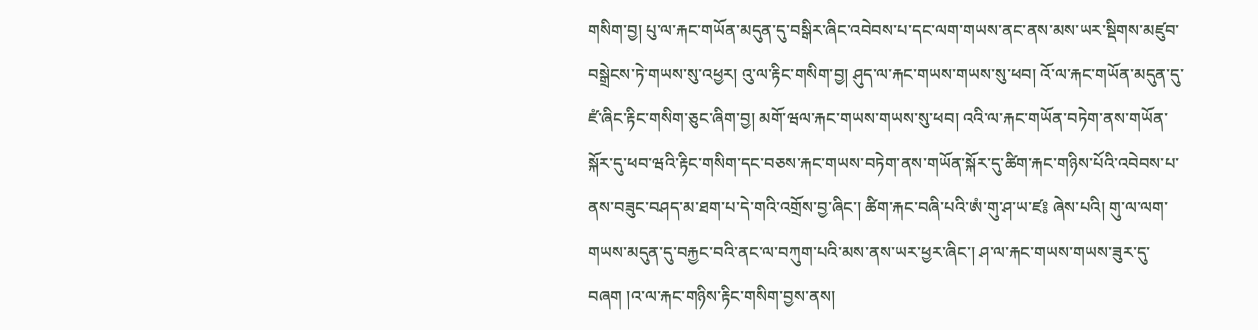གསིག་བྱ། པུ་ལ་རྐང་གཡོན་མདུན་དུ་བསྒིར་ཞིང་འབེབས་པ་དང་ལག་གཡས་ནང་ནས་མས་ཡར་སྡིགས་མཛུབ་བསྒྲེངས་ཏེ་གཡས་སུ་འཕྱར། འུ་ལ་རྟིང་གསིག་བྱ། ཤུད་ལ་རྐང་གཡས་གཡས་སུ་ཕབ། འོ་ལ་རྐང་གཡོན་མདུན་དུ་ཛཾ་ཞིང་རྟིང་གསིག་ཅུང་ཞིག་བྱ། མགོ་ཝལ་རྐང་གཡས་གཡས་སུ་ཕབ། འའི་ལ་རྐང་གཡོན་བཏེག་ནས་གཡོན་སྐོར་དུ་ཕབ་ཝའི་རྟིང་གསིག་དང་བཅས་རྐང་གཡས་བཏེག་ནས་གཡོན་སྐོར་དུ་ཚིག་རྐང་གཉིས་པོའི་འབེབས་པ་ནས་བཟུང་བཤད་མ་ཐག་པ་དེ་གའི་འགྲོས་བྱ་ཞིང་། ཚིག་རྐང་བཞི་པའི་ཨཾ་གུ་ཤ་ཡ་ཛ༔ ཞེས་པའི། གུ་ལ་ལག་གཡས་མདུན་དུ་བརྐྱང་བའི་ནང་ལ་བཀུག་པའི་མས་ནས་ཡར་ཕྱར་ཞིང་། ཤ་ལ་རྐང་གཡས་གཡས་ཟུར་དུ་བཞག །འ་ལ་རྐང་གཉིས་རྟིང་གསིག་བྱས་ནས།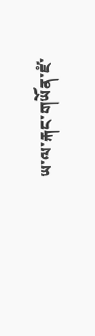ཡ་ལ་རྐང་གཡོན་ཛཾ་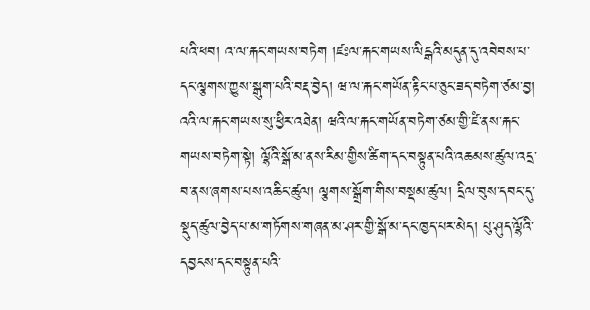པའི་ཕབ། འ་ལ་རྐང་གཡས་བཏེག །ཛཿལ་རྐང་གཡས་ལིངྒའི་མདུན་དུ་འབེབས་པ་དང་ལྕགས་ཀྱུས་སྒུག་པའི་བརྡ་བྱེད། ཝ་ལ་རྐང་གཡོན་རྟིང་པ་ཅུང་ཟད་བཏེག་ཙམ་བྱ། འའི་ལ་རྐང་གཡས་སུ་ཕྱིར་འཐེན། ཝའི་ལ་རྐང་གཡོན་བཏེག་ཙམ་གྱི་ཛཾ་ནས་རྐང་གཡས་བཏེག་སྟེ། ལྷོའི་སྒོ་མ་ནས་རིམ་གྱིས་ཚིག་དང་བསྟུན་པའི་འཆམས་ཚུལ་འདྲ་བ་ནས་ཞགས་པས་འཆིང་ཚུལ། ལྕགས་སྒྲོག་གིས་བསྡམ་ཚུལ། དྲིལ་བུས་དབང་དུ་སྡུད་ཚུལ་བྱེད་པ་མ་གཏོགས་གཞན་མ་ཤར་གྱི་སྒོ་མ་དང་ཁྱད་པར་མེད། པུ་ཤུད་ལྷོའི་དབྱངས་དང་བསྟུན་པའི་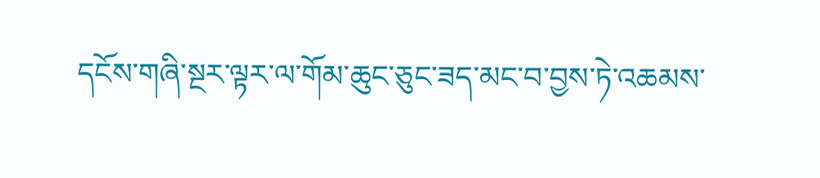དངོས་གཞི་སྔར་ལྟར་ལ་གོམ་ཆུང་ཅུང་ཟད་མང་བ་བྱས་ཏེ་འཆམས་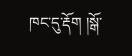ཁང་དུ་རྡོག །སྒོ་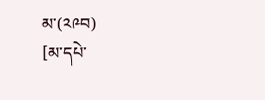མ་(༢༩བ)
[མ་དཔེ་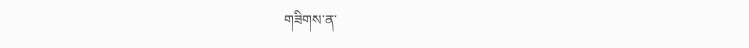གཟིགས་ན་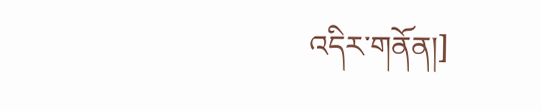འདིར་གནོན།]